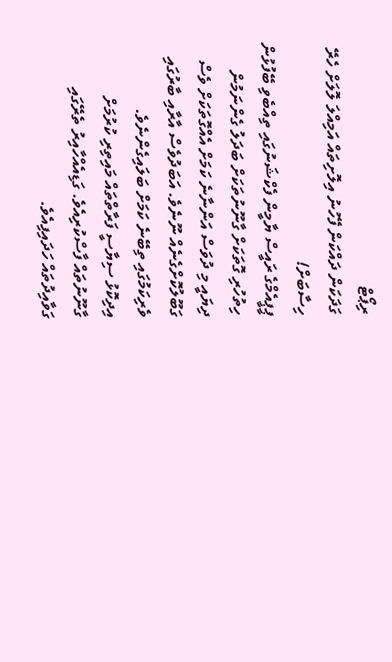ރިޕޯޓް
ގަދަކަން ދައްކަން ފޭހުނު އިލޮށިތައް އަމިއްލަ ލޮލަށް ހެރޭ ހިސާބަށް!
ޕީޕީއެމްގެ ރައީސް ޔާމީން ފެކްޝަނުގައި ތިއްބެވި ބޭފުޅުން ހިތުހުރި ގޮތަކަށް ގާނޫނުތަކަށް ބަދަލު ގެންނަމުން ދިޔައީ މި ދުވަސް އަންނާނެ ކަމަށް އެއްގޮތަކަށް ވެސް ގަބޫލުކޮށްގެނެއް ނޫނެވެ. އަބަދުވެސް އާރާއި ބާރުގައި ވެރިކަމުގައި ތިބޭނެ ކަމަށް ބަލައިގެންނެވެ.
އިދިކޮޅު ސިޔާސީ ފަރާތްތައް މައިތިރި ކުރުމަށް ގާނޫނުތައް ފާސްކުރިއެވެ. ގަޑިއެއްހާއިރު ތެރޭގައި ގަވާއިދުތައް ހަދައިފިއެވެ.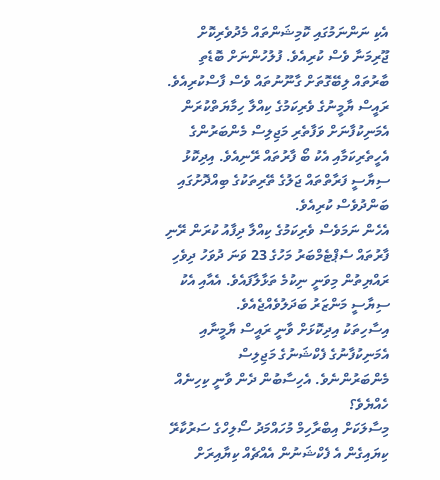އެކި ނަންނަމުގައި ކޮމިޝަންތައް މެދުވެރިކޮށް ޖޫރިމަނާ ވެސް ކުރިއެވެ. ފުލުހުންނަށް ބޮޑެތި ބާރުތައް ލިބޭގޮތަށް ގާނޫނުތައް ވެސް ފާސްކުރިއެވެ.
ރައީސް ޔާމީނުގެ ވެރިކަމުގެ ކިއްލާ ހިމާޔަތްކުރަން އެމަނިކުފާނަށް ވަފާތެރި މަޖިލިސް މެންބަރުންގެ އެހީތެރިކަމާއި އެކު ބޯ ފާރުތައް ރޭނިއެވެ. އިދިކޮޅު ސިޔާސީ ފަރާތްތައް ޖަލުގެ ތޭރިތަކުގެ ބިއްދޮށުގައި ބަންދުވެސް ކުރިއެވެ.
އެހެން ނަމަވެސް ވެރިކަމުގެ ކިއްލާ ދިފާއު ކުރަން ރޭނި ފާރުތައް ސެޕްޓެމްބަރު މަހުގެ 23 ވަނަ ދުވަހު ދިވެހި ރައްޔިތުން މިވަނީ ނިކުމެ ތަޅާލާފައެވެ. އެއާއި އެކު ސިޔާސީ މަންޒަރު ބަދަލުވެއްޖެއެވެ.
އިސާހިތަކު އިދިކޮޅަށް ވާނީ ރައީސް ޔާމީނާއި އެމަނިކުފާނުގެ ފެކްޝަނުގެ މަޖިލިސް މެންބަރުންނެވެ. އެހިސާބުން ދެން ވާނީ ކިހިނެއް ހެއްޔެވެ؟
މިސާލަކަށް އިބްރާހިމް މުހައްމަދު ސޯލިހްގެ ސަރުކާރޭ ކިޔައިގެން އެ ފެކްޝަނުން އެއްޗެއް ކިޔާއިރަށް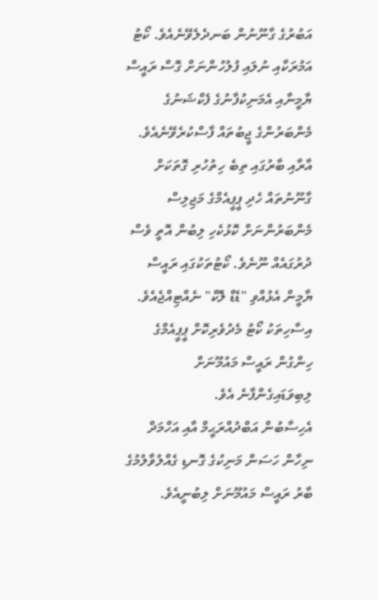އަބުރުގެ ގާނޫނުން ބަނދެލެވޭނެއެވެ. ކޯޓު އަމުރަކާއި ނުލައި ފުލުހުންނަށް ގޮސް ރައީސް ޔާމީނާއި އެމަނިކުފާނުގެ ފެކްޝަނުގެ މެންބަރުންގެ ޖީބުތައް ފާސްކުރެވޭނެއެވެ.
އާރާއި ބާރުގައި ތިބެ ހިތުހުރި ގޮތަކަށް ގާނޫނުތައް ހެދި ޕީޕީއެމްގެ މަޖިލިސް މެންބަރުންނަށް ކޮޅުކެހި ލިބުން އޮތީ ވެސް ދުރުގައެއް ނޫނެވެ. ކޯޓުތަކުގައި ރައީސް ޔާމީން އެޅުއްވި "ޑެޑް ލޮކް" ނެއްޓިއްޖެއެވެ. އިސާހިތަކު ކޯޓު މެދުވެރިކޮށް ޕީޕީއެމްގެ ހިންގުން ރައީސް މައުމޫނަށް ލިބިވަޑައިގެންފާނެ އެވެ.
އެހިސާބުން އަބްދުއްރަޙީމް އާއި އަހްމަދް ނިހާން ހަސަން މަނިކުގެ ގޮނޑި ގެއްލުވާލުމުގެ ބާރު ރައީސް މައުމޫނަށް ލިބުނީއެވެ.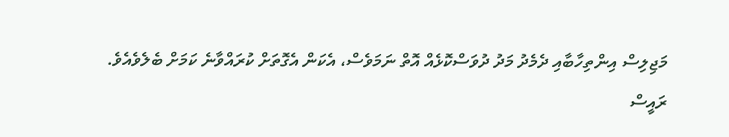މަޖިލިސް އިންތިހާބާއި ދެމެދު މަދު ދުވަސްކޮޅެއް އޮތް ނަމަވެސް، އެކަން އެގޮތަށް ކުރައްވާނެ ކަމަށް ބެލެވެއެވެ.
ރައީސް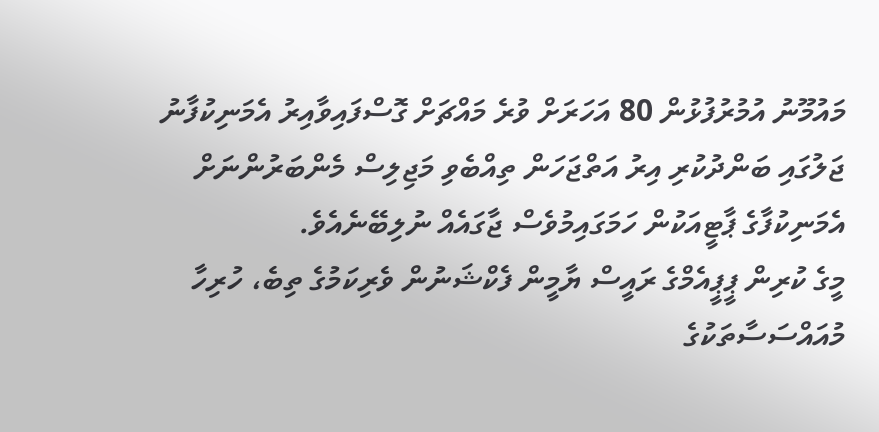މައުމޫނު އުމުރުފުޅުން 80 އަހަރަށް ވުރެ މައްޗަށް ގޮސްފައިވާއިރު އެމަނިކުފާނު ޖަލުގައި ބަންދުކުރި އިރު އަތްޖަހަން ތިއްބެވި މަޖިލިސް މެންބަރުންނަށް އެމަނިކުފާގެ ޕާޓީއަކުން ހަމަގައިމުވެސް ޖާގައެއް ނުލިބޭނެއެވެ.
މީގެ ކުރިން ޕީޕީއެމްގެ ރައީސް ޔާމީން ފެކްޝަނުން ވެރިކަމުގެ ތިބެ، ހުރިހާ މުއައްސަސާތަކުގެ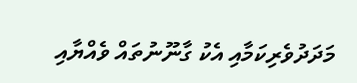މަދަދުވެރިކަމާއި އެކު ގާނޫނުތައް ވެއްޔާއި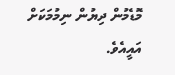މޮޑެމުން ދިޔުން ނިމުމަކަށް އައީއެވެ.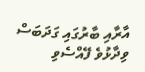އާރާއި ބާރުގައި ގަދަބަސް ވިދާޅުވެ ފޭއްސެވި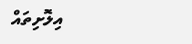އިލޮށިތައް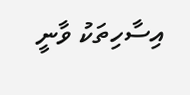އިސާހިތަކު ވާނީ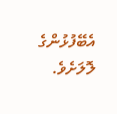އެބޭފުޅުންގެ ލޮލަށެވެ.